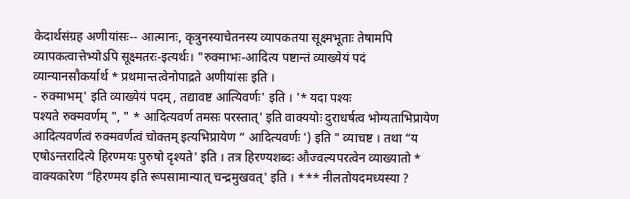केदार्थसंग्रह अणीयांसः-- आत्मानः, कृत्रुनस्याचेतनस्य व्यापकतया सूक्ष्मभूताः तेषामपि व्यापकत्वात्तेभ्योऽपि सूक्ष्मतरः-इत्यर्थः। "रुक्माभः-आदित्य पष्टान्तं व्याख्येयं पदं व्यान्यानसौकर्यार्थ * प्रथमान्तत्वेनोपाद्रते अणीयांसः इति ।
- रुक्माभम्' इति व्याख्येयं पदम्, तद्यावष्ट आत्यिवर्णः' इति । '* यदा पश्यः
पश्यते रुक्मवर्णम् ", " * आदित्यवर्ण तमसः परस्तात्' इति वाक्ययोः दुराधर्षत्व भोग्यताभिप्रायेण आदित्यवर्णत्वं रुक्मवर्णत्वं चोक्तम् इत्यभिप्रायेण “ आदित्यवर्णः ') इति " व्याचष्ट । तथा “य एषोऽन्तरादित्ये हिरण्मयः पुरुषो दृश्यते' इति । तत्र हिरण्यशब्दः औज्वल्यपरत्वेन व्याख्यातो * वाक्यकारेण “हिरण्मय इति रूपसामान्यात् चन्द्रमुखवत्' इति । *** नीलतोयदमध्यस्या ?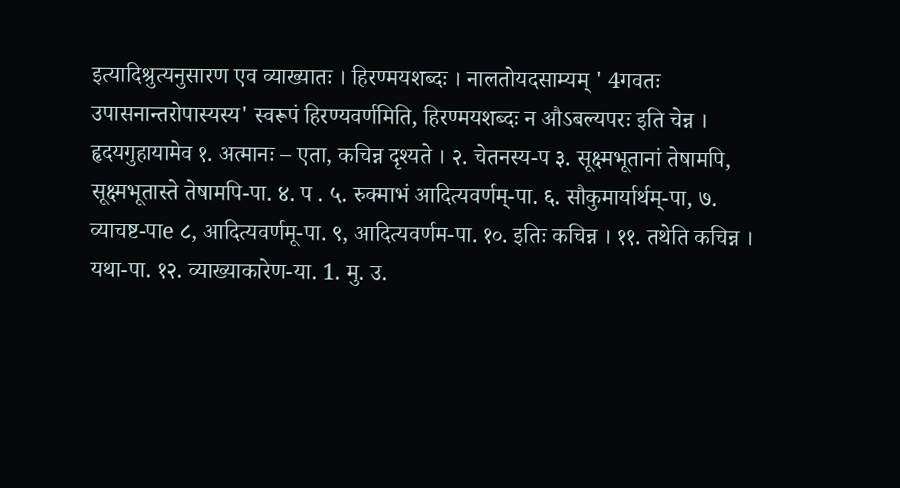इत्यादिश्रुत्यनुसारण एव व्याख्यातः । हिरण्मयशब्दः । नालतोयदसाम्यम् ' 4गवतः उपासनान्तरोपास्यस्य' स्वरूपं हिरण्यवर्णमिति, हिरण्मयशब्दः न औऽबल्यपरः इति चेन्न । हृदयगुहायामेव १. अत्मानः – एता, कचिन्न दृश्यते । २. चेतनस्य-प ३. सूक्ष्मभूतानां तेषामपि, सूक्ष्मभूतास्ते तेषामपि-पा. ४. प . ५. रुक्माभं आदित्यवर्णम्-पा. ६. सौकुमार्यार्थम्-पा, ७. व्याचष्ट-पाe ८, आदित्यवर्णमू-पा. ९, आदित्यवर्णम-पा. १०. इतिः कचिन्न । ११. तथेति कचिन्न । यथा-पा. १२. व्याख्याकारेण-या. 1. मु. उ.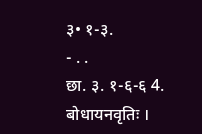३• १-३.
- . .
छा. ३. १-६-६ 4. बोधायनवृतिः ।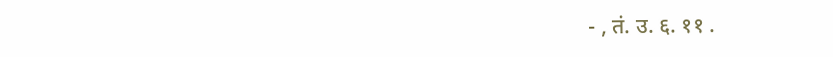- , तं. उ. ६. ११ .